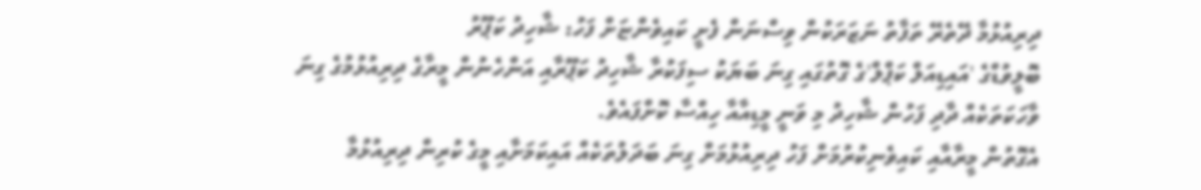ދިރިއުޅުމާ ދޭތެރޭ ތަފާތު ނަޒަރަކުން ވިސްނަން ފެށީ ކައިވެންޏަށް ފަހު: ޝާހިދު ކަޕޫރު
ބޮލީވުޑްގެ 'އައިޑިއަލް ކަޕްލް'ގެ ގޮތުގައި ގިނަ ބަޔަކު ސިފަކުރާ ޝާހިދު ކަޕޫރާއި އަންހެނުން މީރާގެ ދިރިއުޅުމުގެ ގިނަ ވާހަކަތަކެއް ދާދި ފަހުން ޝާހިދު މި ވަނީ މީޑިއާއާ ހިއްސާ ކޮށްފައެވެ.
އެގޮތުން މީރާއާއި ކައިވެނިކުރުމަށް ފަހު ދިރިއުޅުމަށް ގިނަ ބަދަލުތަކެއް އައިކަމަށާއި މީގެ ކުރިން ދިރިއުޅުމާ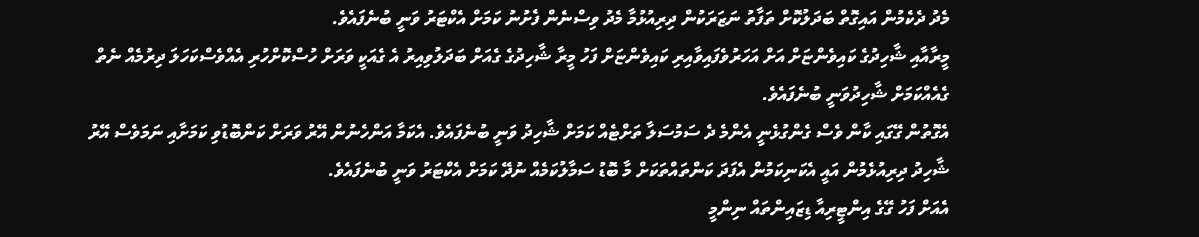މެދު ދެކެމުން އައިގޮތް ބަދަލުކޮށް ތަފާތު ނަޒަރަކުން ދިރިއުޅުމާ މެދު ވިސްނެން ފެށުނު ކަމަށް އެކްޓަރު ވަނީ ބުނެފައެވެ.
މީރާއާއި ޝާހިދުގެ ކައިވެންޏަށް އަށް އަހަރުވެފައިވާއިރި ކައިވެންޏަށް ފަހު މީރާ ޝާހިދުގެ ގެއަށް ބަދަލުވިއިރު އެ ގެއަކީ ވަރަށް ހުސްކޮށްހުރި އެއްވެސްކަހަލަ ދިރުމެއް ނެތް ގެއެއްކަމަށް ޝާހިދުވަނީ ބުނެފައެވެ.
އެގޮތުން ގޭގައި ކާން ވެސް ގެންގުޅެނީ އެންމެ ދެ ސަމުސަލާ ތަށްޓެއް ކަމަށް ޝާހިދު ވަނީ ބުނެފައެވެ. އެކަމާ އަންހެނުން އޭރު ވަރަށް ކަންބޮޑުވި ކަމަށާއި ނަމަވެސް އޭރު ޝާހިދު ދިރިއުޅެމުން އައީ އެކަނިކަމުން އެފަދަ ކަންތައްތަކަށް މާ ބޮޑު ސަމާލުކަމެއް ނުދޭ ކަމަށް އެކްޓަރު ވަނީ ބުނެފައެވެ.
އެއަށް ފަހު ގޭގެ އިންޓީރިއާ ޑިޒައިންތައް ނިންމީ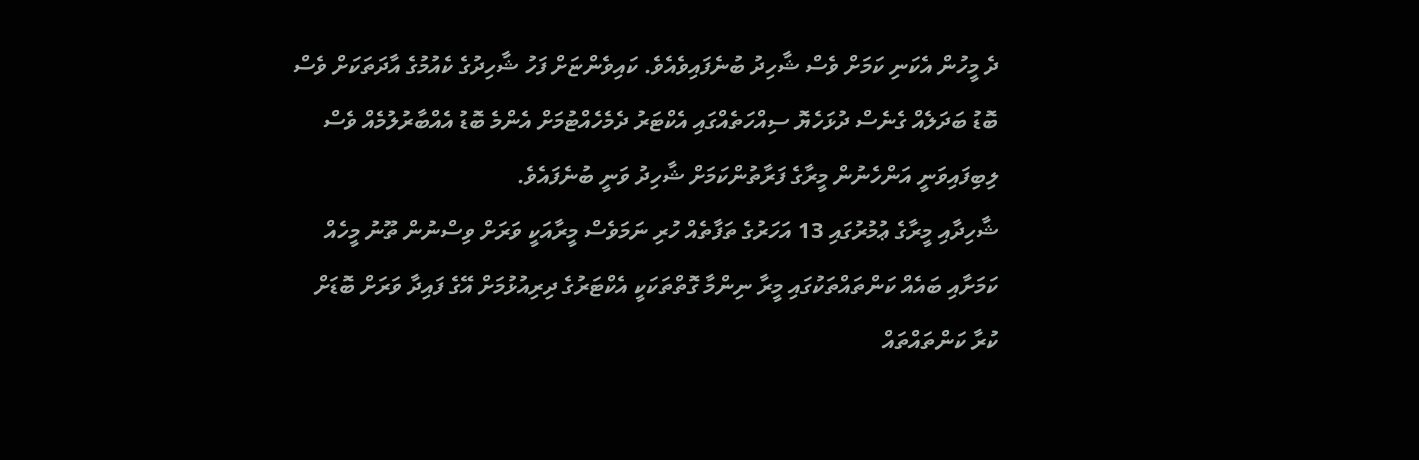ދެ މީހުން އެކަނި ކަމަށް ވެސް ޝާހިދު ބުނެފައިވެއެވެ. ކައިވެންޏަށް ފަހު ޝާހިދުގެ ކެއުމުގެ އާދަތަކަށް ވެސް ބޮޑު ބަދަލެއް ގެނެސް ދުޅަހެޔޮ ސިއްހަތެއްގައި އެކްޓަރު ދެމެހެއްޓުމަށް އެންމެ ބޮޑު އެއްބާރުލުމެއް ވެސް ލިބިފައިވަނީ އަންހެނުން މީރާގެ ފަރާތުންކަމަށް ޝާހިދު ވަނީ ބުނެފައެވެ.
ޝާހިދާއި މީރާގެ ޢުމުރުގައި 13 އަހަރުގެ ތަފާތެއް ހުރި ނަމަވެސް މީރާއަކީ ވަރަށް ވިސްނުން ތޫނު މީހެއް ކަމަށާއި ބައެއް ކަންތައްތަކުގައި މީރާ ނިންމާ ގޮތްތަކަކީ އެކްޓަރުގެ ދިރިއުޅުމަށް އޭގެ ފައިދާ ވަރަށް ބޮޑަށް ކުރާ ކަންތައްތައް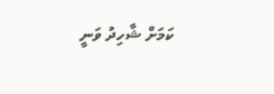ކަމަށް ޝާހިދު ވަނީ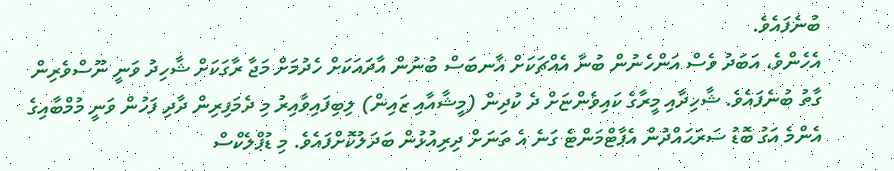ބުނެފައެވެ.
އެހެންވެ، އަބަދު ވެސް އަންހެނުން ބުނާ އެއްޗަކަށް އާނބަސް ބުނުން އާދައަކަށް ހެދުމަށް މަޖާ ރާގަކަށް ޝާހިދު ވަނީ ނޫސްވެރިން ގާތު ބުނެފައެވެ. ޝާހިދާއި މީރާގެ ކައިވެންޏަށް ދެ ކުދިން (މީޝާއާއި ޒައިން) ލިބިފައިވާއިރު މި ދެމަފިރިން ދާދި ފަހުން ވަނީ މުމްބާއިގެ އެންމެ އަގު ބޮޑު ސަރަޙައްދުން އެޕާޓްމަންޓެ ގަނެ އެ ތަނަށް ދިރިއުޅުން ބަދަލުކޮށްފައެވެ. މި ޑުޕްލެކްސް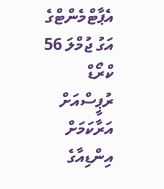އެޕާޓްމެންޓްގެ އަގު ޖުމްލަ 56 ކްރޯޑް ރުޕީސްއަށް އަރާކަމަށް އިންޑިއާގެ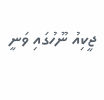ޖީކިއު ނޫހުގައި ވަނީ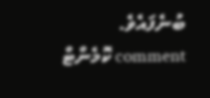ބުނެފައެވެ.
comment ކޮމެންޓް